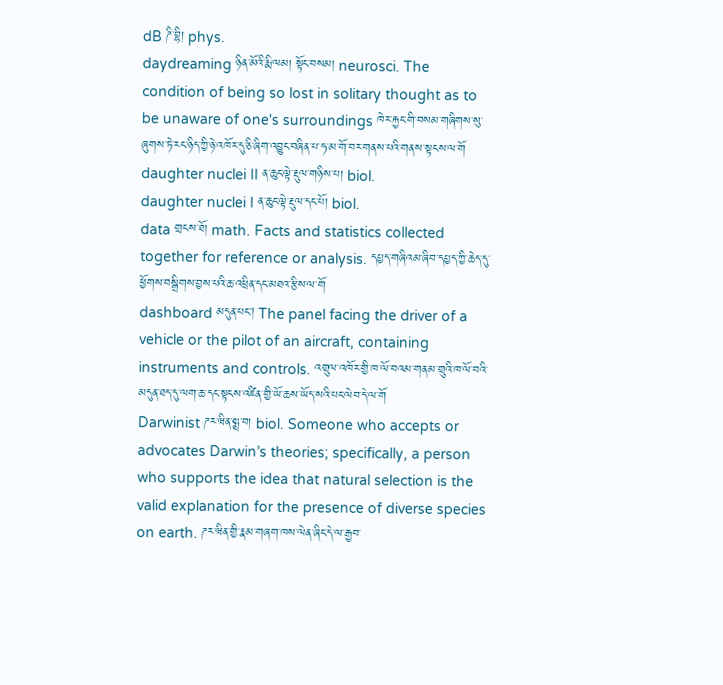dB ཌི་བྷི། phys.
daydreaming ཉིན་མོའི་རྨི་ལམ། སྟོང་བསམ། neurosci. The condition of being so lost in solitary thought as to be unaware of one's surroundings ཁེར་རྐྱང་གི་བསམ་གཞིགས་སུ་ཞུགས་ཏེ་རང་ཉིད་ཀྱི་ཉེ་འཁོར་དུ་ཅི་ཞིག་འབྱུང་བཞིན་པ་ཧ་མ་གོ་བར་གནས་པའི་གནས་སྟངས་ལ་གོ
daughter nuclei II ན་ཆུང་ལྟེ་རྡུལ་གཉིས་པ། biol.
daughter nuclei I ན་ཆུང་ལྟེ་རྡུལ་དང་པོ། biol.
data གྲངས་ཐོ། math. Facts and statistics collected together for reference or analysis. དཔྱད་གཞིའམ་ཞིབ་དཔྱད་ཀྱི་ཆེད་དུ་ཕྱོགས་བསྒྲིགས་བྱས་པའི་ཆ་འཕྲིན་དང་མཐའ་རྩིས་ལ་གོ
dashboard མདུན་པང། The panel facing the driver of a vehicle or the pilot of an aircraft, containing instruments and controls. འགྲུལ་འཁོར་གྱི་ཁ་ལོ་བའམ་གནམ་གྲུའི་ཁ་ལོ་བའི་མདུན་ཐད་དུ་ལག་ཆ་དང་སྟངས་འཛིན་གྱི་ཡོ་ཆས་ཡོད་སའི་པང་ལེབ་དེ་ལ་གོ
Darwinist ཌར་ཝིན་སྨྲ་བ། biol. Someone who accepts or advocates Darwin’s theories; specifically, a person who supports the idea that natural selection is the valid explanation for the presence of diverse species on earth. ཌར་ཝིན་གྱི་རྣམ་གཞག་ཁས་ལེན་ཞིང་དེ་ལ་རྒྱབ་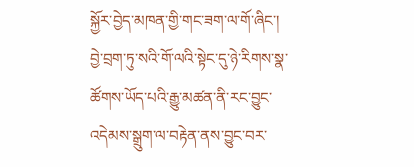སྐྱོར་བྱེད་མཁན་གྱི་གང་ཟག་ལ་གོ་ཞིང་། བྱེ་བྲག་ཏུ་སའི་གོ་ལའི་སྟེང་དུ་ཉེ་རིགས་སྣ་ཚོགས་ཡོད་པའི་རྒྱུ་མཚན་ནི་རང་བྱུང་འདེམས་སྒྲུག་ལ་བརྟེན་ནས་བྱུང་བར་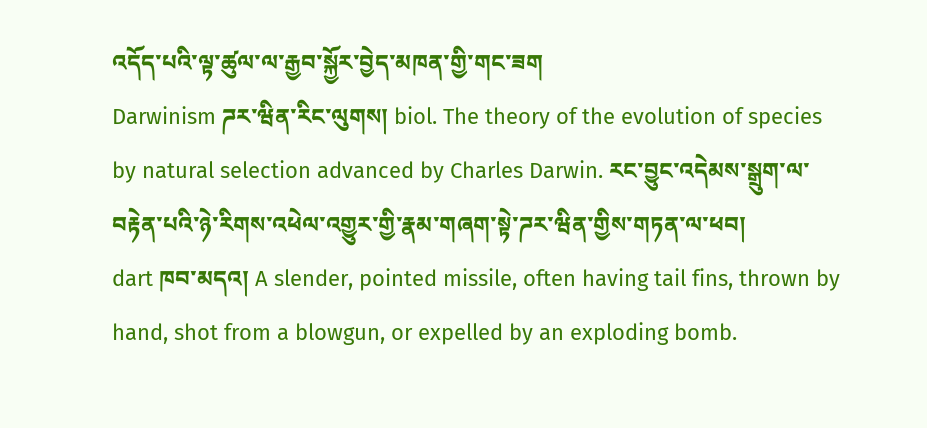འདོད་པའི་ལྟ་ཚུལ་ལ་རྒྱབ་སྐྱོར་བྱེད་མཁན་གྱི་གང་ཟག
Darwinism ཌར་ཝིན་རིང་ལུགས། biol. The theory of the evolution of species by natural selection advanced by Charles Darwin. རང་བྱུང་འདེམས་སྒྲུག་ལ་བརྟེན་པའི་ཉེ་རིགས་འཕེལ་འགྱུར་གྱི་རྣམ་གཞག་སྟེ་ཌར་ཝིན་གྱིས་གཏན་ལ་ཕབ།
dart ཁབ་མདའ། A slender, pointed missile, often having tail fins, thrown by hand, shot from a blowgun, or expelled by an exploding bomb.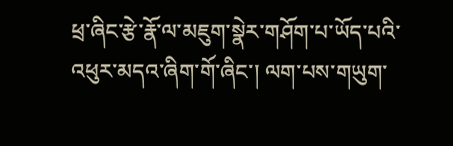ཕྲ་ཞིང་རྩེ་རྣོ་ལ་མཇུག་སྣེར་གཤོག་པ་ཡོད་པའི་འཕུར་མདའ་ཞིག་གོ་ཞིང་། ལག་པས་གཡུག་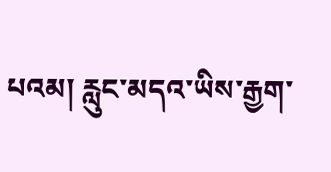པའམ། རླུང་མདའ་ཡིས་རྒྱག་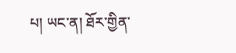པ། ཡང་ན། ཐོར་གྱིན་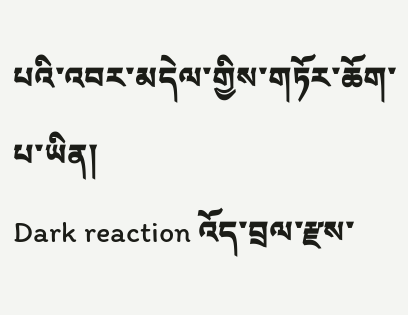པའི་འབར་མདེལ་གྱིས་གཏོར་ཆོག་པ་ཡིན།
Dark reaction འོད་བྲལ་རྫས་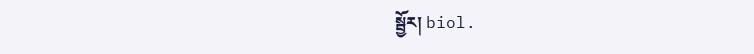སྦྱོར། biol.